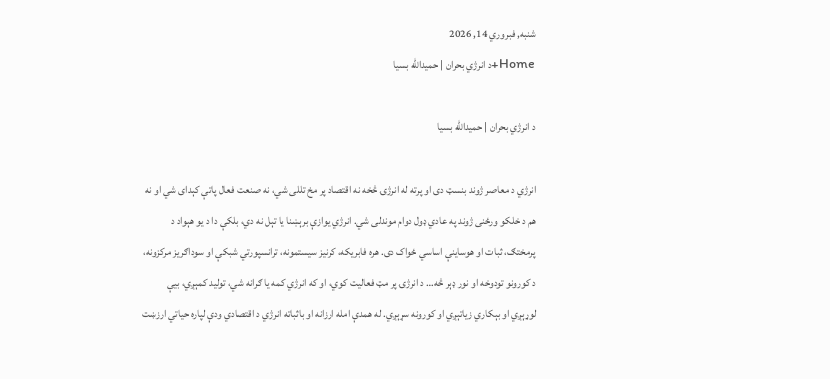شنبه, فبروري 14, 2026
Home+د انرژي بحران | حميدالله بسيا

د انرژي بحران | حميدالله بسيا

انرژي د معاصر ژوند بنسټ دی او پرته له انرژۍ څخه نه اقتصاد پر مخ تللی شي، نه صنعت فعال پاتې کېدای شي او نه هم د خلکو ورځنی ژوند په عادي ډول دوام موندلی شي. انرژي يوازې برېښنا يا تېل نه دي، بلکې دا د يو هېواد د پرمختګ، ثبات او هوساينې اساسي ځواک دی. هره فابريکه، کرنيز سيستمونه، ترانسپورتي شبکې او سوداګريز مرکزونه، د کورونو تودوخه او نور ډېر څه… د انرژۍ پر مټ فعاليت کوي، او که انرژي کمه يا ګرانه شي، توليد کمېږي، بيې لوړېږي او بېکاري زياتېږي او کورونه سړېږي. له همدې امله ارزانه او باثباته انرژي د اقتصادي ودې لپاره حياتي ارزښت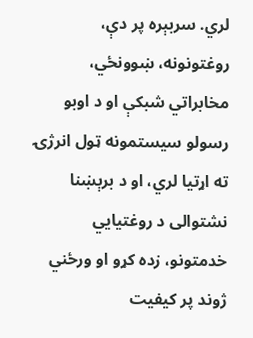لري. سربېره پر دې، روغتونونه، ښوونځي، مخابراتي شبکې او د اوبو رسولو سيستمونه ټول انرژۍ ته اړتيا لري، او د برېښنا نشتوالی د روغتيايي خدمتونو، زده کړو او ورځني ژوند پر کيفيت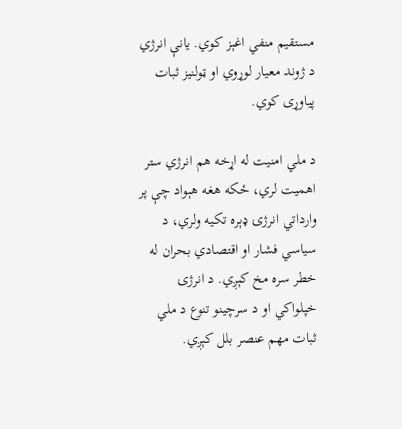مستقيم منفي اغېز کوي. يانې انرژي د ژوند معيار لوړوي او ټولنيز ثبات پياوړی کوي.

د ملي امنيت له اړخه هم انرژي ستر اهميت لري، ځکه هغه هېواد چې پر وارداتي انرژۍ ډېره تکيه ولري، د سياسي فشار او اقتصادي بحران له خطر سره مخ کېږي. د انرژۍ خپلواکي او د سرچينو تنوع د ملي ثبات مهم عنصر بلل کېږي.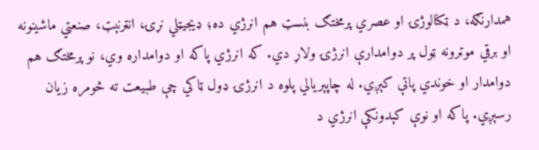همدارنګه، د ټکنالوژۍ او عصري پرمختګ بنسټ هم انرژي ده؛ ډيجيټلي نړۍ، انټرنېټ، صنعتي ماشينونه او برقي موټرونه ټول پر دوامدارې انرژۍ ولاړ دي. که انرژي پاکه او دوامداره وي، نو پرمختګ هم دوامدار او خوندي پاتې کېږي. له چاپېريالي پلوه د انرژۍ ډول ټاکي چې طبيعت ته څومره زيان رسېږي. پاکه او نوې کېدونکې انرژي د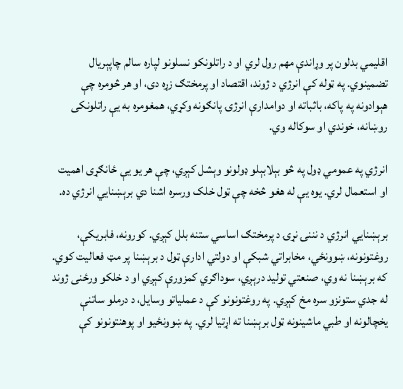اقليمي بدلون پر وړاندې مهم رول لري او د راتلونکو نسلونو لپاره سالم چاپېريال تضمينوي. په ټوله کې انرژي د ژوند، اقتصاد او پرمختګ زړه دی، او هر څومره چې هېوادونه په پاکه، باثباته او دوامدارې انرژۍ پانګونه وکړي، همغومره به يې راتلونکی روښانه، خوندي او سوکاله وي.

انرژي په عمومي ډول په څو بېلابېلو ډولونو وېشل کېږي، چې هر يو يې ځانګړی اهميت او استعمال لري. يوه یې له هغو څخه چې ټول خلک ورسره اشنا دي برېښنايي انرژي ده.

برېښنايي انرژي د نننۍ نړۍ د پرمختګ اساسي ستنه بلل کېږي. کورونه، فابريکې، روغتونونه، ښوونځي، مخابراتي شبکې او دولتي ادارې ټول د برېښنا پر مټ فعاليت کوي. که برېښنا نه وي، صنعتي توليد درېږي، سوداګري کمزورې کېږي او د خلکو ورځنی ژوند له جدي ستونزو سره مخ کېږي. په روغتونونو کې د عملياتو وسايل، د درملو ساتنې يخچالونه او طبي ماشينونه ټول برېښنا ته اړتيا لري. په ښوونځيو او پوهنتونونو کې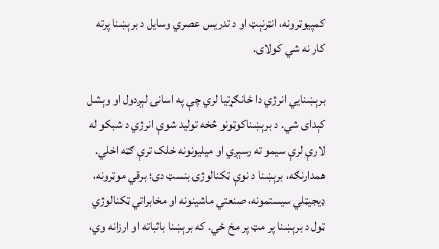کمپيوټرونه، انټرنېټ او د تدريس عصري وسايل د برېښنا پرته کار نه شي کولای.

برېښنايي انرژي دا ځانګړتيا لري چې په اسانۍ لېږدول او وېشل کېدای شي. د برېښناکوټونو څخه توليد شوې انرژي د شبکو له لارې لرې سيمو ته رسېږي او ميليونونه خلک ترې ګټه اخلي. همدارنګه، برېښنا د نوې ټکنالوژۍ بنسټ دی؛ برقي موټرونه، ډيجيټلي سيستمونه، صنعتي ماشينونه او مخابراتي ټکنالوژي ټول د برېښنا پر مټ پر مخ ځي. که برېښنا باثباته او ارزانه وي،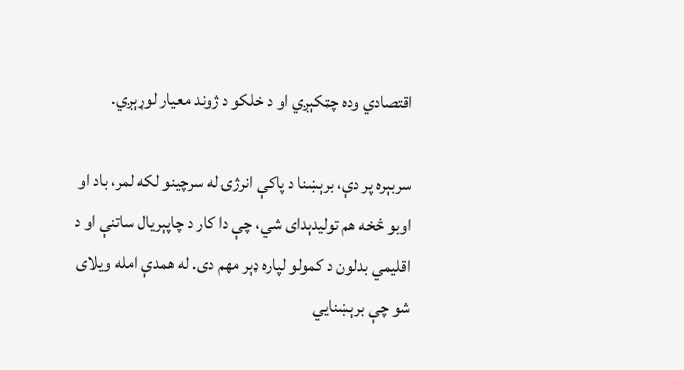اقتصادي وده چټکېږي او د خلکو د ژوند معيار لوړېږي.

سربېره پر دې، برېښنا د پاکې انرژۍ له سرچينو لکه لمر، باد او اوبو څخه هم توليدېدای شي، چې دا کار د چاپېريال ساتنې او د اقليمي بدلون د کمولو لپاره ډېر مهم دی. له همدې امله ويلای شو چې برېښنايي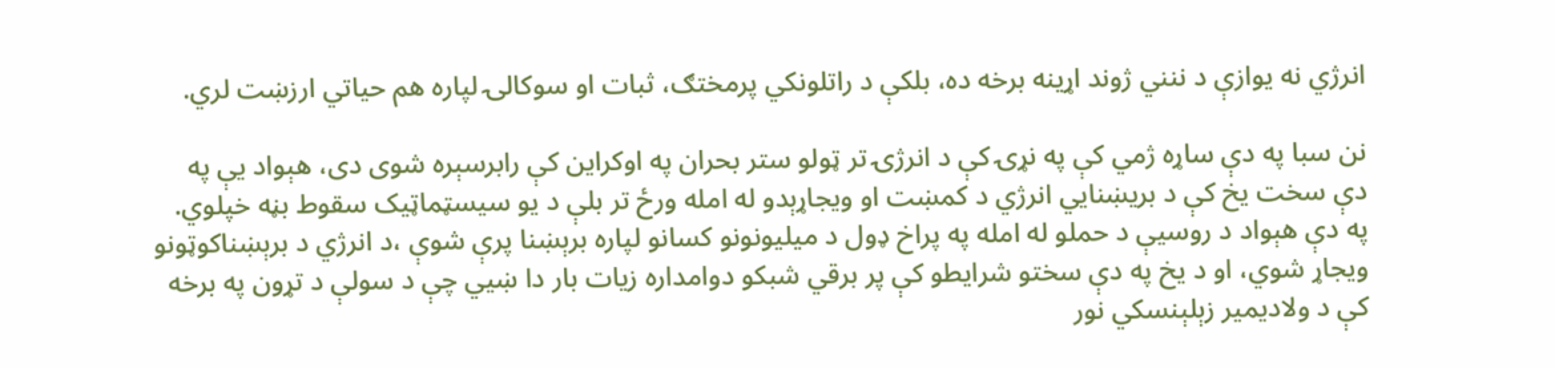انرژي نه يوازې د ننني ژوند اړينه برخه ده، بلکې د راتلونکي پرمختګ، ثبات او سوکالۍ لپاره هم حياتي ارزښت لري.

نن سبا په دې ساړه ژمي کې په نړۍ کې د انرژۍ تر ټولو ستر بحران په اوکراین کې رابرسېره شوی دی، هېواد یې په دې سخت یخ کې د بريښنايي انرژي د کمښت او ويجاړېدو له امله ورځ تر بلې د یو سیسټماټیک سقوط بڼه خپلوي. په دې هېواد د روسيې د حملو له امله په پراخ ډول د ميليونونو کسانو لپاره برېښنا پرې شوې ،د انرژي د برېښناکوټونو ویجاړ شوي، او د يخ په دې سختو شرایطو کې پر برقي شبکو دوامداره زیات بار دا ښيي چې د سولې د تړون په برخه کې د ولادیمیر زېلېنسکي نور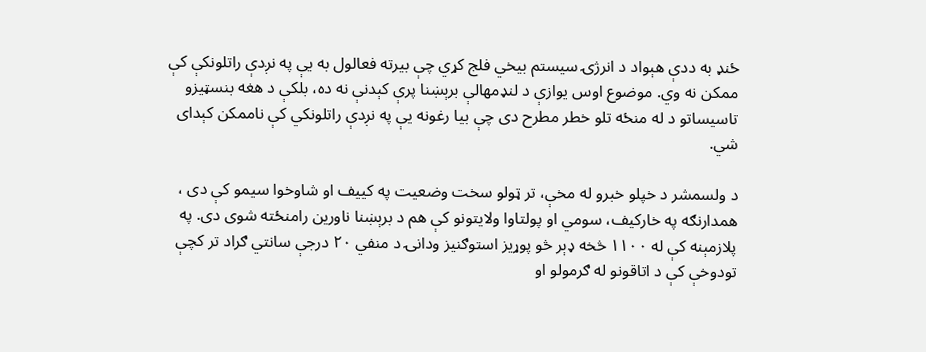ځنډ به ددې هېواد د انرژۍ سيستم بيخي فلج کړي چې بيرته فعالول به یې په نږدې راتلونکې کې ممکن نه وي. موضوع اوس یوازې د لنډمهالې برېښنا پرې کېدنې نه ده، بلکې د هغه بنسټیزو تاسیساتو د له منځه تلو خطر مطرح دی چې بیا رغونه یې په نږدې راتلونکي کې ناممکن کېدای شي.

د ولسمشر د خپلو خبرو له مخې، تر ټولو سخت وضعیت په کییف او شاوخوا سيمو کې دی ، همدارنګه په خارکیف، سومي او پولتاوا ولایتونو کې هم د برېښنا ناورين رامنځته شوی دی. په پلازمېنه کې له ۱۱۰۰ څخه ډېر څو پوړیز استوګنیز ودانۍ د منفي ۲۰ درجې سانتي ګراد تر کچې تودوخې کې د اتاقونو له ګرمولو او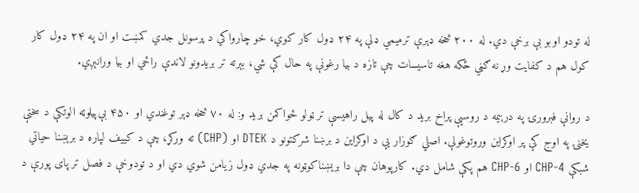له تودو اوبو بې برخې دي. له ۲۰۰ څخه ډېرې ترمیمي ډلې په ۲۴ ډول کار کوي، خو چارواکي د پرسونل جدي کمښت او ان په ۲۴ ډول کار کول هم د کفايت وړ نه ګڼي ځکه هغه تاسیسات چې تازه د بیا رغونې په حال کې شي، بېرته تر بریدونو لاندې راځي او بيا ورانېږي.

د روانې فبرورۍ په درېيمه د روسيې پراخ برید د کال له پیل راهیسې تر ټولو ځواکمن برید و: له ۷۰ څخه ډېر توغندي او ۴۵۰ بې‌پیلوټه الوتکې د سختې یخنۍ په اوج کې پر اوکراين وروتوغولې. اصلي ګوزار يې د اوکراين د برښنا شرکتونو د DTEK او (CHP) ته ورکړ، چې د کییف لپاره د برېښنا حیاتي شبکې CHP-4 او CHP-6 هم پکې شامل دي. کارپوهان چې دا برېښناکوټونه په جدي ډول زيامن شوي دي او د تودوخې د فصل تر پای پورې د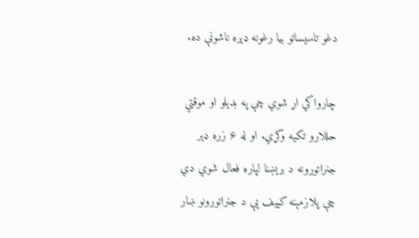دغو تاسیساتو بیا رغونه ډېره ناشونې ده.

چارواکي اړ شوي چې په بدیلو او موقتي حللارو تکيه وکړي. او له ۶ زره ډېر جنراتورونه د برېښنا لپاره فعال شوي دي چې پلازمېنه کییف یې د جنراتورونو ښار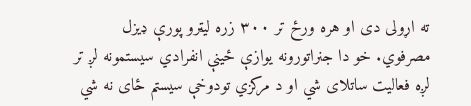ته اړولی دی او هره ورځ تر ۳۰۰ زره لیټرو پورې ډیزل مصرفوي. خو دا جنراتورونه یوازې ځينې انفرادي سيستمونه لږ تر لږه فعالیت ساتلای شي او د مرکزي تودوخې سیستم ځای نه شي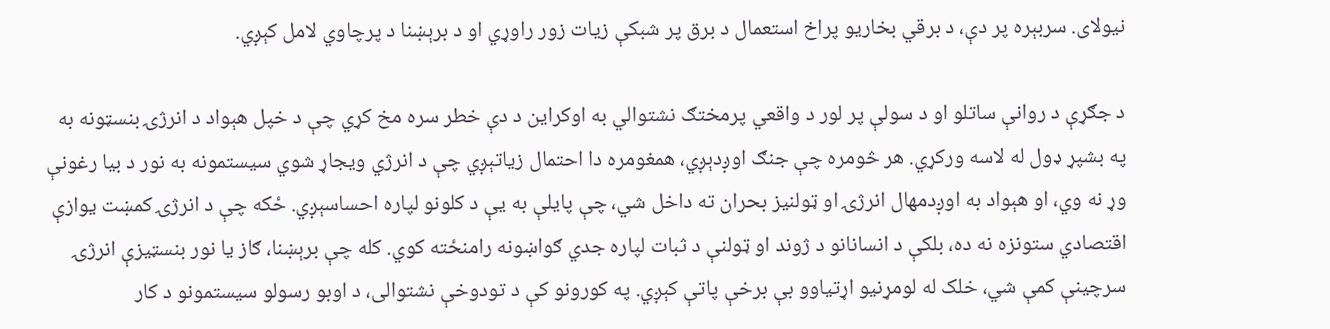نیولای. سربېره پر دې، د برقي بخاریو پراخ استعمال د برق پر شبکې زیات زور راوړي او د برېښنا د پرچاوي لامل کېږي.

د جګړې د روانې ساتلو او د سولې پر لور د واقعي پرمختګ نشتوالي به اوکراین د دې خطر سره مخ کړي چې د خپل هېواد د انرژۍ بنسټونه به په بشپړ ډول له لاسه ورکړي. هر څومره چې جنګ اوږدېږي، همغومره دا احتمال زیاتېږي چې د انرژي ویجاړ شوي سيستمونه به نور د بیا رغونې وړ نه وي، او هېواد به اوږدمهال انرژۍ او ټولنیز بحران ته داخل شي، چې پایلې به یې د کلونو لپاره احساسېږي. ځکه چې د انرژۍ کمښت يوازې اقتصادي ستونزه نه ده، بلکې د انسانانو د ژوند او ټولنې د ثبات لپاره جدي ګواښونه رامنځته کوي. کله چې برېښنا، ګاز يا نور بنسټيزې انرژۍ سرچينې کمې شي، خلک له لومړنيو اړتياوو بې برخې پاتې کېږي. په کورونو کې د تودوخې نشتوالی، د اوبو رسولو سيستمونو د کار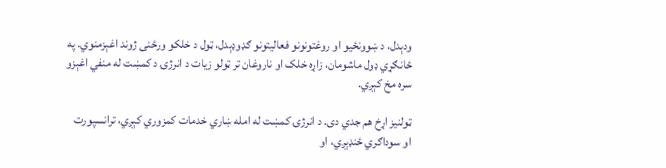ودېدل، د ښوونځيو او روغتونونو فعاليتونو ګډوډېدل، ټول د خلکو ورځنی ژوند اغېزمنوي. په ځانګړي ډول ماشومان، زاړه خلک او ناروغان تر ټولو زيات د انرژۍ د کمښت له منفي اغېزو سره مخ کېږي.

ټولنيز اړخ هم جدي دی. د انرژۍ کمښت له امله ښاري خدمات کمزوري کېږي، ترانسپورت او سوداګري ځنډېږي، او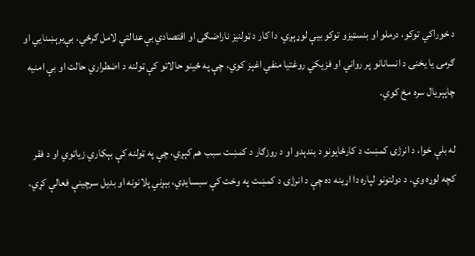د خوراکي توکو، درملو او بنسټيزو توکو بيې لوړېږي. دا کار د ټولنيز ناراضګۍ او اقتصادي بې‌عدالتي لامل ګرځي. بې‌برېښنايي او ګرمۍ يا يخنۍ د انسانانو پر رواني او فزيکي روغتيا منفي اغېز کوي، چې په ځينو حالاتو کې ټولنه د اضطراري حالت او بې امنيه چاپېريال سره مخ کوي.

له بلې خوا، د انرژۍ کمښت د کارځایونو د بندېدو او د روزګار د کمښت سبب هم کېږي، چې په ټولنه کې بېکاري زياتوي او د فقر کچه لوړه وي. د دولتونو لپاره دا اړينه ده چې د انرژۍ د کمښت په وخت کې سبسایډي، بېړني پلانونه او بديل سرچينې فعالې کړي،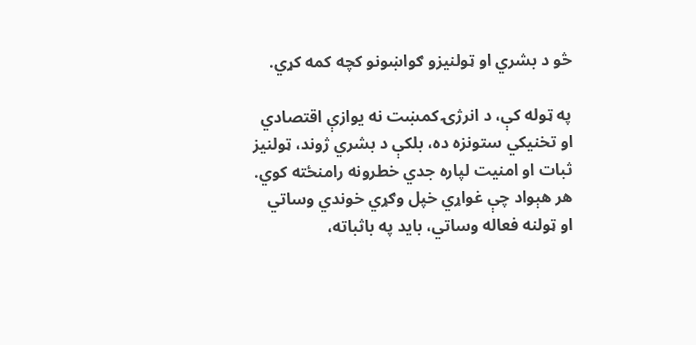څو د بشري او ټولنيزو ګواښونو کچه کمه کړي.

په ټوله کې، د انرژۍ کمښت نه یوازې اقتصادي او تخنيکي ستونزه ده، بلکې د بشري ژوند، ټولنيز ثبات او امنيت لپاره جدي خطرونه رامنځته کوي. هر هېواد چې غواړي خپل وګړي خوندي وساتي او ټولنه فعاله وساتي، بايد په باثباته،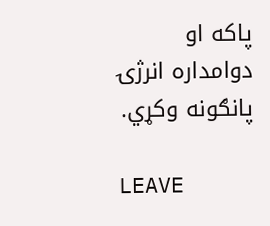پاکه او دوامداره انرژۍ پانګونه وکړي.

LEAVE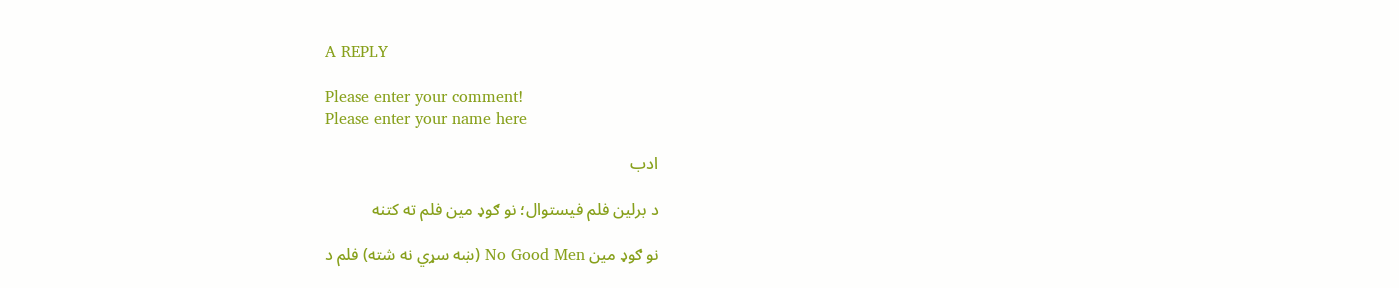A REPLY

Please enter your comment!
Please enter your name here

ادب

د برلین فلم فیستوال؛ نو ګوډ مین فلم ته کتنه

نو ګوډ مین No Good Men (ښه سړي نه شته) فلم د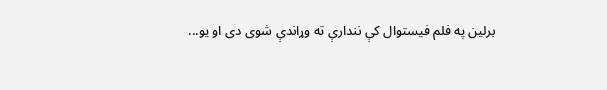برلین په فلم فیستوال کې نندارې ته وړاندې شوی دی او یو...